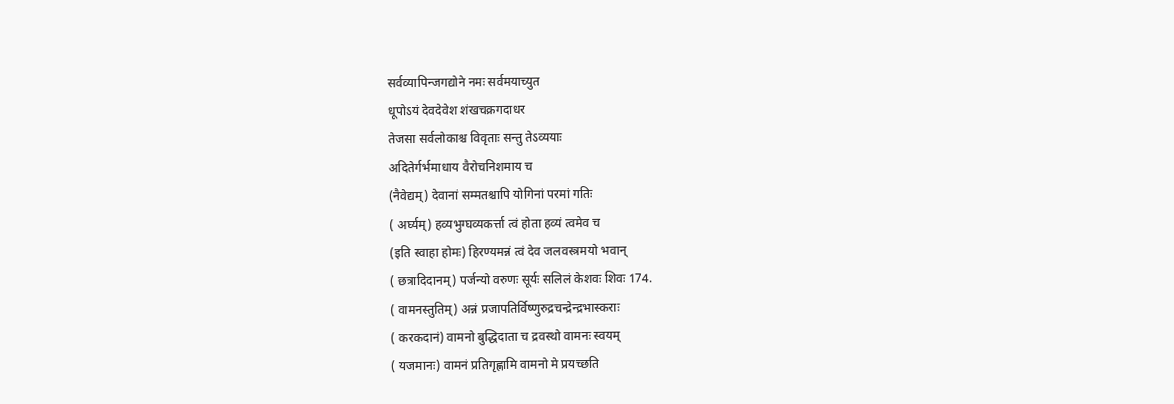सर्वव्यापिन्जगद्योने नमः सर्वमयाच्युत
धूपोऽयं देवदेवेश शंखचक्रगदाधर
तेजसा सर्वलोकाश्च विवृताः सन्तु तेऽव्ययाः
अदितेर्गर्भमाधाय वैरोचनिशमाय च
(नैवेद्यम्) देवानां सम्मतश्चापि योगिनां परमां गतिः
( अर्घ्यम्) हव्यभुग्घव्यकर्त्ता त्वं होता हव्यं त्वमेव च
(इति स्वाहा होमः) हिरण्यमन्नं त्वं देव जलवस्त्रमयो भवान्
( छत्रादिदानम्) पर्जन्यो वरुणः सूर्यः सलिलं केशवः शिवः 174.
( वामनस्तुतिम्) अन्नं प्रजापतिर्विष्णुरुद्रचन्द्रेन्द्रभास्कराः
( करकदानं) वामनो बुद्धिदाता च द्रवस्थो वामनः स्वयम्
( यजमानः) वामनं प्रतिगृह्णामि वामनो मे प्रयच्छति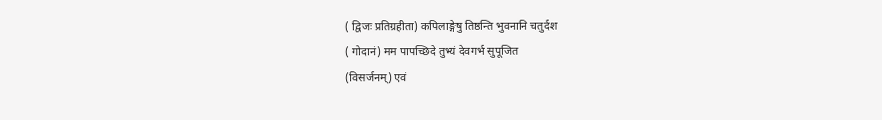( द्विजः प्रतिग्रहीता) कपिलाङ्गेषु तिष्ठन्ति भुवनानि चतुर्दश
( गोदानं) मम पापच्छिदे तुभ्यं देवगर्भ सुपूजित
(विसर्जनम्) एवं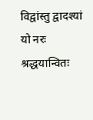विद्वांस्तु द्वादश्यां यो नरः श्रद्धयान्वितः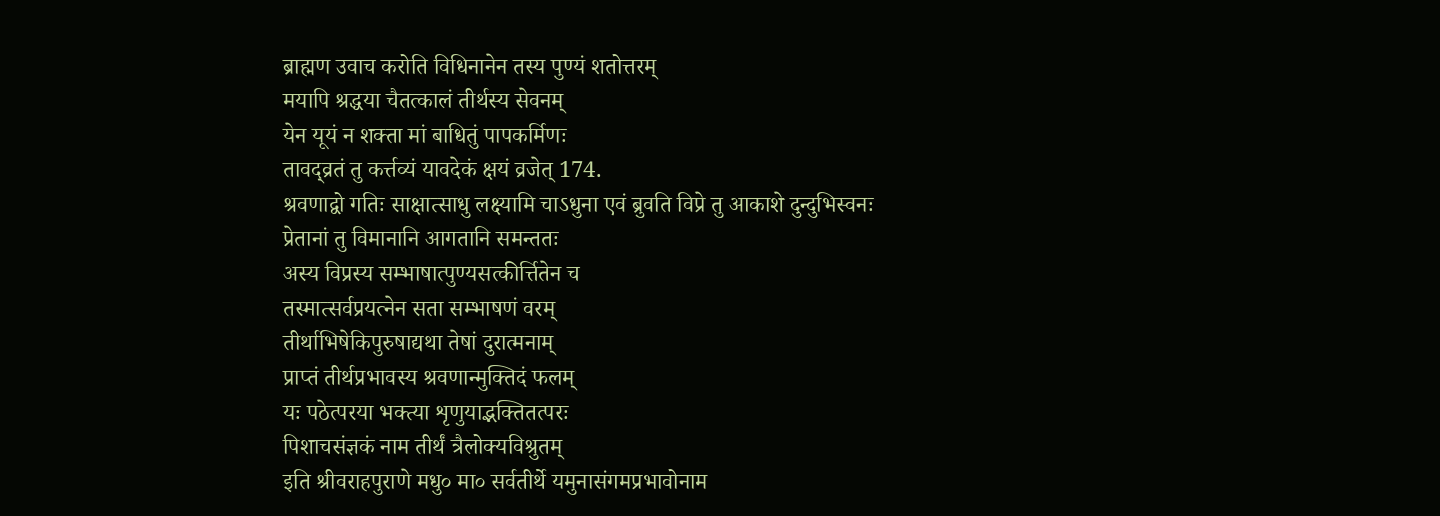ब्राह्मण उवाच करोति विधिनानेन तस्य पुण्यं शतोत्तरम्
मयापि श्रद्धया चैतत्कालं तीर्थस्य सेवनम्
येन यूयं न शक्ता मां बाधितुं पापकर्मिणः
तावद्व्रतं तु कर्त्तव्यं यावदेकं क्षयं व्रजेत् 174.
श्रवणाद्वो गतिः साक्षात्साधु लक्ष्यामि चाऽधुना एवं ब्रुवति विप्रे तु आकाशे दुन्दुभिस्वनः
प्रेतानां तु विमानानि आगतानि समन्ततः
अस्य विप्रस्य सम्भाषात्पुण्यसत्कीर्त्तितेन च
तस्मात्सर्वप्रयत्नेन सता सम्भाषणं वरम्
तीर्थाभिषेकिपुरुषाद्यथा तेषां दुरात्मनाम्
प्राप्तं तीर्थप्रभावस्य श्रवणान्मुक्तिदं फलम्
यः पठेत्परया भक्त्या शृणुयाद्भक्तितत्परः
पिशाचसंज्ञकं नाम तीर्थं त्रैलोक्यविश्रुतम्
इति श्रीवराहपुराणे मधु० मा० सर्वतीर्थे यमुनासंगमप्रभावोनाम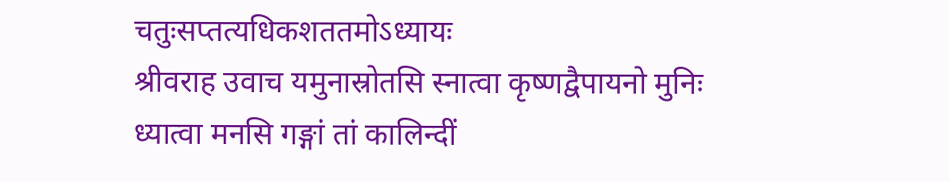चतुःसप्तत्यधिकशततमोऽध्यायः
श्रीवराह उवाच यमुनास्रोतसि स्नात्वा कृष्णद्वैपायनो मुनिः
ध्यात्वा मनसि गङ्गां तां कालिन्दीं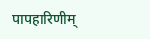पापहारिणीम्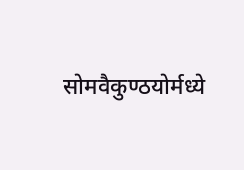सोमवैकुण्ठयोर्मध्ये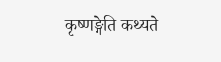कृष्णङ्गेति कथ्यते